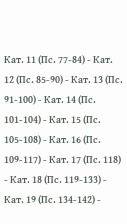Кат. 11 (Пс. 77-84) - Кат. 12 (Пс. 85-90) - Кат. 13 (Пс. 91-100) - Кат. 14 (Пс. 101-104) - Кат. 15 (Пс. 105-108) - Кат. 16 (Пс. 109-117) - Кат. 17 (Пс. 118) - Кат. 18 (Пс. 119-133) - Кат. 19 (Пс. 134-142) -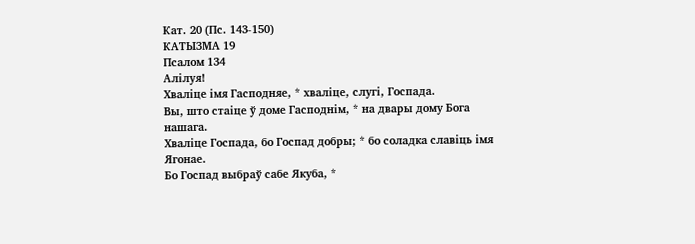Кат. 20 (Пс. 143-150)
КАТЫЗМА 19
Псалом 134
Алілуя!
Хваліце імя Гасподняе, * хваліце, слугі, Госпада.
Вы, што стаіце ў доме Гасподнім, * на двары дому Бога нашага.
Хваліце Госпада, бо Госпад добры; * бо соладка славіць імя Ягонае.
Бо Госпад выбраў сабе Якуба, *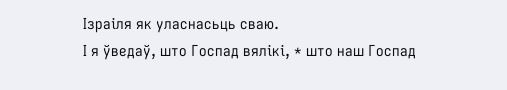Ізраіля як уласнасьць сваю.
І я ўведаў, што Госпад вялікі, * што наш Госпад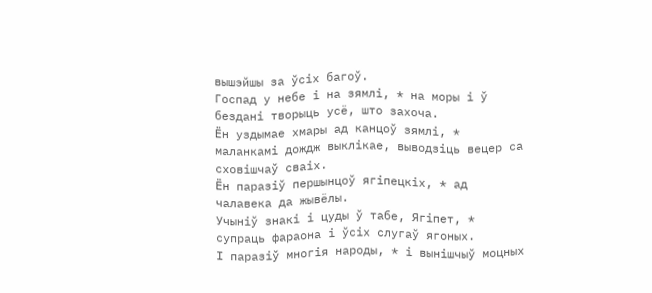вышэйшы за ўсіх багоў.
Госпад у небе і на зямлі, * на моры і ў бездані творыць усё, што захоча.
Ён уздымае хмары ад канцоў зямлі, * маланкамі дождж выклікае, выводзіць вецер са сховішчаў сваіх.
Ён паразіў першынцоў ягіпецкіх, * ад чалавека да жывёлы.
Учыніў знакі і цуды ў табе, Ягіпет, * супраць фараона і ўсіх слугаў ягоных.
І паразіў многія народы, * і вынішчыў моцных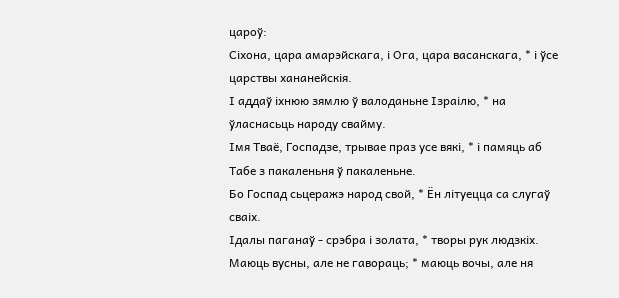цароў:
Сіхона, цара амарэйскага, і Ога, цара васанскага, * і ўсе царствы хананейскія.
І аддаў іхнюю зямлю ў валоданьне Ізраілю, * на ўласнасьць народу свайму.
Імя Тваё, Госпадзе, трывае праз усе вякі, * і памяць аб Табе з пакаленьня ў пакаленьне.
Бо Госпад сьцеражэ народ свой, * Ён літуецца са слугаў сваіх.
Ідалы паганаў - срэбра і золата, * творы рук людзкіх.
Маюць вусны, але не гавораць; * маюць вочы, але ня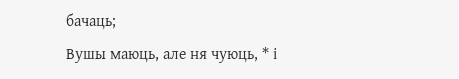бачаць;
Вушы маюць, але ня чуюць, * і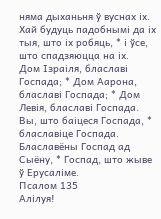няма дыханьня ў вуснах іх.
Хай будуць падобнымі да іх тыя, што іх робяць, * і ўсе, што спадзяюцца на іх.
Дом Ізраіля, блаславі Госпада; * Дом Аарона, блаславі Госпада; * Дом Левія, блаславі Госпада.
Вы, што баіцеся Госпада, * блаславіце Госпада.
Блаславёны Госпад ад Сыёну, * Госпад, што жыве ў Ерусаліме.
Псалом 135
Алілуя!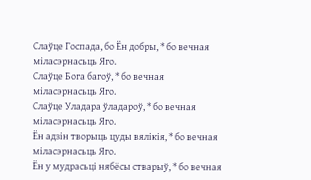Слаўце Госпада, бо Ён добры, * бо вечная міласэрнасьць Яго.
Слаўце Бога багоў, * бо вечная міласэрнасьць Яго.
Слаўце Уладара ўладароў, * бо вечная міласэрнасьць Яго.
Ён адзін творыць цуды вялікія, * бо вечная міласэрнасьць Яго.
Ён у мудрасьці нябёсы стварыў, * бо вечная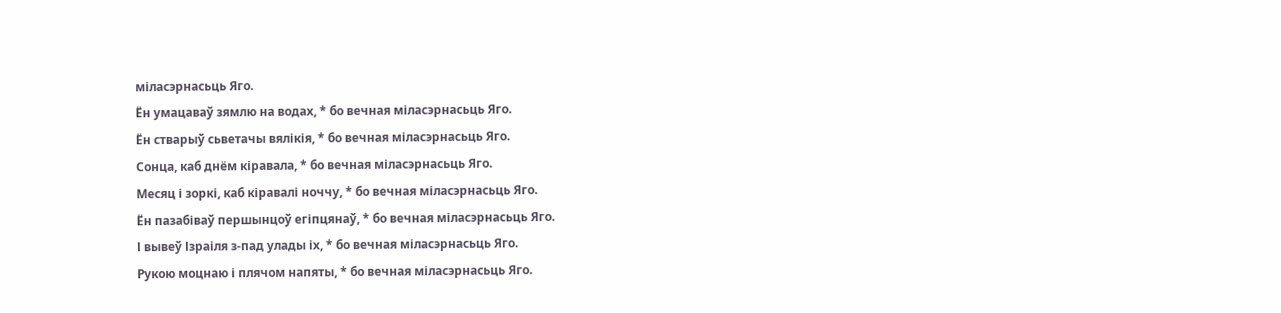міласэрнасьць Яго.
Ён умацаваў зямлю на водах, * бо вечная міласэрнасьць Яго.
Ён стварыў сьветачы вялікія, * бо вечная міласэрнасьць Яго.
Сонца, каб днём кіравала, * бо вечная міласэрнасьць Яго.
Месяц і зоркі, каб кіравалі ноччу, * бо вечная міласэрнасьць Яго.
Ён пазабіваў першынцоў егіпцянаў, * бо вечная міласэрнасьць Яго.
І вывеў Ізраіля з-пад улады іх, * бо вечная міласэрнасьць Яго.
Рукою моцнаю і плячом напяты, * бо вечная міласэрнасьць Яго.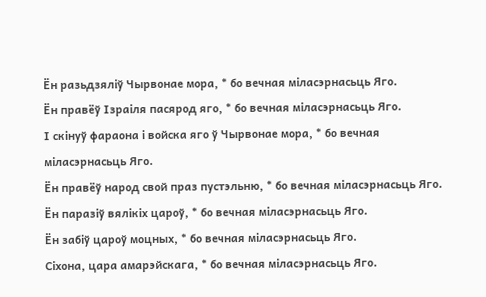Ён разьдзяліў Чырвонае мора, * бо вечная міласэрнасьць Яго.
Ён правёў Ізраіля пасярод яго, * бо вечная міласэрнасьць Яго.
І скінуў фараона і войска яго ў Чырвонае мора, * бо вечная міласэрнасьць Яго.
Ён правёў народ свой праз пустэльню, * бо вечная міласэрнасьць Яго.
Ён паразіў вялікіх цароў, * бо вечная міласэрнасьць Яго.
Ён забіў цароў моцных, * бо вечная міласэрнасьць Яго.
Сіхона, цара амарэйскага, * бо вечная міласэрнасьць Яго.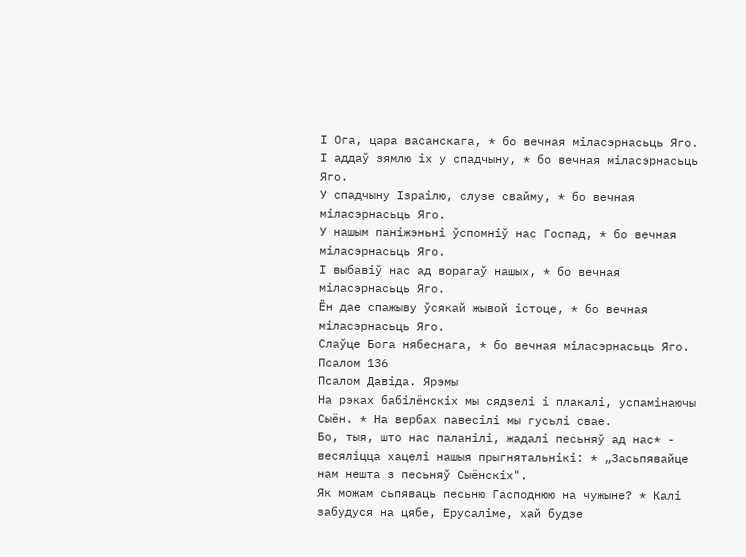І Ога, цара васанскага, * бо вечная міласэрнасьць Яго.
І аддаў зямлю іх у спадчыну, * бо вечная міласэрнасьць Яго.
У спадчыну Ізраілю, слузе свайму, * бо вечная міласэрнасьць Яго.
У нашым паніжэньні ўспомніў нас Госпад, * бо вечная міласэрнасьць Яго.
І выбавіў нас ад ворагаў нашых, * бо вечная міласэрнасьць Яго.
Ён дае спажыву ўсякай жывой істоце, * бо вечная міласэрнасьць Яго.
Слаўце Бога нябеснага, * бо вечная міласэрнасьць Яго.
Псалом 136
Псалом Давіда. Ярэмы
На рэках бабілёнскіх мы сядзелі і плакалі, успамінаючы Сыён. * На вербах павесілі мы гусьлі свае.
Бо, тыя, што нас паланілі, жадалі песьняў ад нас* - весяліцца хацелі нашыя прыгнятальнікі: * „Засьпявайце нам нешта з песьняў Сыёнскіх".
Як можам сьпяваць песьню Гасподнюю на чужыне? * Калі забудуся на цябе, Ерусаліме, хай будзе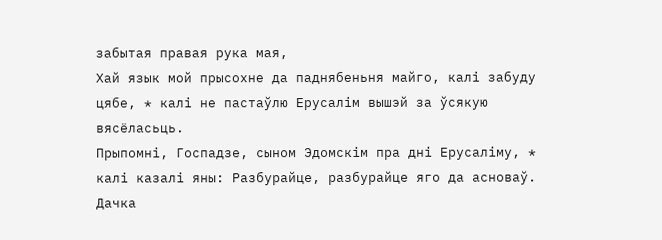забытая правая рука мая,
Хай язык мой прысохне да паднябеньня майго, калі забуду цябе, * калі не пастаўлю Ерусалім вышэй за ўсякую вясёласьць.
Прыпомні, Госпадзе, сыном Эдомскім пра дні Ерусаліму, * калі казалі яны: Разбурайце, разбурайце яго да асноваў.
Дачка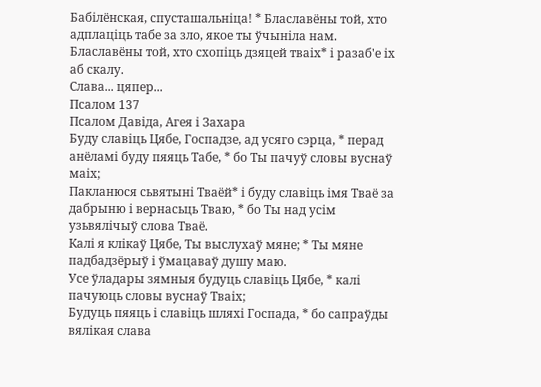Бабілёнская, спусташальніца! * Блаславёны той, хто адплаціць табе за зло, якое ты ўчыніла нам.
Блаславёны той, хто схопіць дзяцей тваіх* і разаб'е іх аб скалу.
Слава... цяпер...
Псалом 137
Псалом Давіда, Агея і Захара
Буду славіць Цябе, Госпадзе, ад усяго сэрца, * перад анёламі буду пяяць Табе, * бо Ты пачуў словы вуснаў маіх;
Пакланюся сьвятыні Тваёй* і буду славіць імя Тваё за дабрыню і вернасьць Тваю, * бо Ты над усім узьвялічыў слова Тваё.
Калі я клікаў Цябе, Ты выслухаў мяне; * Ты мяне падбадзёрыў і ўмацаваў душу маю.
Усе ўладары зямныя будуць славіць Цябе, * калі пачуюць словы вуснаў Тваіх;
Будуць пяяць і славіць шляхі Госпада, * бо сапраўды вялікая слава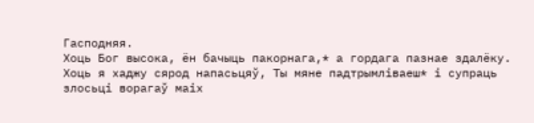Гасподняя.
Хоць Бог высока, ён бачыць пакорнага,* а гордага пазнае здалёку.
Хоць я хаджу сярод напасьцяў, Ты мяне падтрымліваеш* і супраць злосьці ворагаў маіх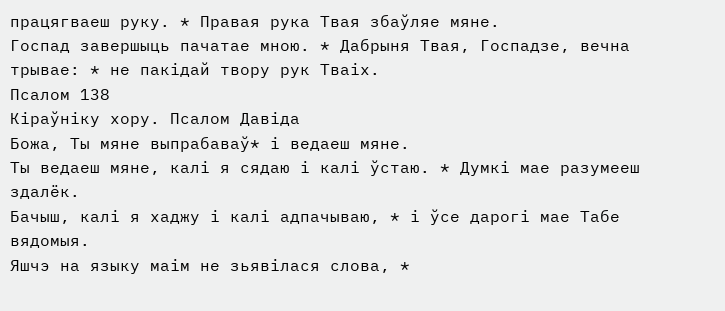працягваеш руку. * Правая рука Твая збаўляе мяне.
Госпад завершыць пачатае мною. * Дабрыня Твая, Госпадзе, вечна трывае: * не пакідай твору рук Тваіх.
Псалом 138
Кіраўніку хору. Псалом Давіда
Божа, Ты мяне выпрабаваў* і ведаеш мяне.
Ты ведаеш мяне, калі я сядаю і калі ўстаю. * Думкі мае разумееш здалёк.
Бачыш, калі я хаджу і калі адпачываю, * і ўсе дарогі мае Табе вядомыя.
Яшчэ на языку маім не зьявілася слова, *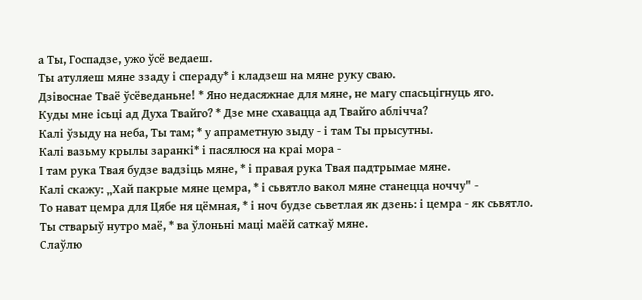а Ты, Госпадзе, ужо ўсё ведаеш.
Ты атуляеш мяне ззаду і спераду* і кладзеш на мяне руку сваю.
Дзівоснае Тваё ўсёведаньне! * Яно недасяжнае для мяне, не магу спасьцігнуць яго.
Куды мне ісьці ад Духа Твайго? * Дзе мне схавацца ад Твайго аблічча?
Калі ўзыду на неба, Ты там; * у апраметную зыду - і там Ты прысутны.
Калі вазьму крылы заранкі* і пасялюся на краі мора -
І там рука Твая будзе вадзіць мяне, * і правая рука Твая падтрымае мяне.
Калі скажу: „Хай пакрые мяне цемра, * і сьвятло вакол мяне станецца ноччу" -
То нават цемра для Цябе ня цёмная, * і ноч будзе сьветлая як дзень: і цемра - як сьвятло.
Ты стварыў нутро маё, * ва ўлоньні маці маёй саткаў мяне.
Слаўлю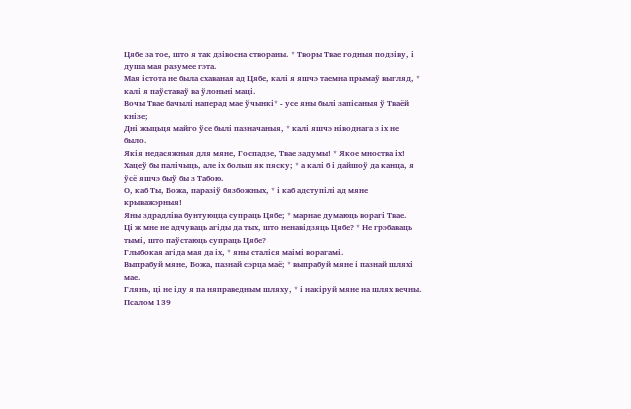Цябе за тое, што я так дзівосна створаны. * Творы Твае годныя подзіву, і душа мая разумее гэта.
Мая істота не была схаваная ад Цябе, калі я яшчэ таемна прымаў выгляд, * калі я паўставаў ва ўлоньні маці.
Вочы Твае бачылі наперад мае ўчынкі* - усе яны былі запісаныя ў Тваёй кнізе;
Дні жыцьця майго ўсе былі пазначаныя, * калі яшчэ ніводнага з іх не было.
Якія недасяжныя для мяне, Госпадзе, Твае задумы! * Якое мноства іх!
Хацеў бы палічыць, але іх больш як пяску; * а калі б і дайшоў да канца, я ўсё яшчэ быў бы з Табою.
О, каб Ты, Божа, паразіў бязбожных, * і каб адступілі ад мяне крыважэрныя!
Яны здрадліва бунтуюцца супраць Цябе; * марнае думаюць ворагі Твае.
Ці ж мне не адчуваць агіды да тых, што ненавідзяць Цябе? * Не грэбаваць тымі, што паўстаюць супраць Цябе?
Глыбокая агіда мая да іх, * яны сталіся маімі ворагамі.
Выпрабуй мяне, Божа, пазнай сэрца маё; * выпрабуй мяне і пазнай шляхі мае.
Глянь, ці не іду я па няправедным шляху, * і накіруй мяне на шлях вечны.
Псалом 139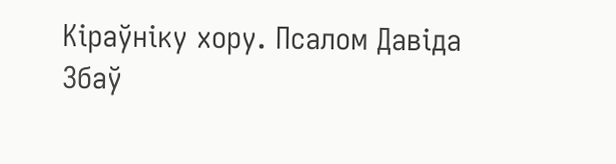Кіраўніку хору. Псалом Давіда
Збаў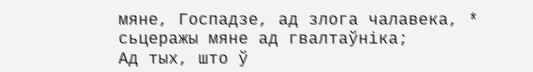мяне, Госпадзе, ад злога чалавека, * сьцеражы мяне ад гвалтаўніка;
Ад тых, што ў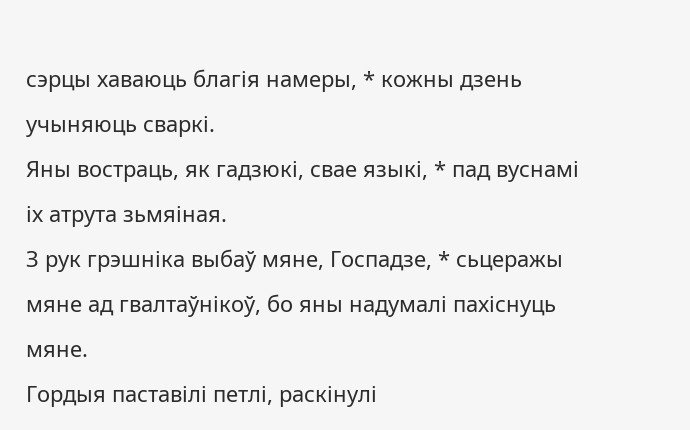сэрцы хаваюць благія намеры, * кожны дзень учыняюць сваркі.
Яны востраць, як гадзюкі, свае языкі, * пад вуснамі іх атрута зьмяіная.
З рук грэшніка выбаў мяне, Госпадзе, * сьцеражы мяне ад гвалтаўнікоў, бо яны надумалі пахіснуць мяне.
Гордыя паставілі петлі, раскінулі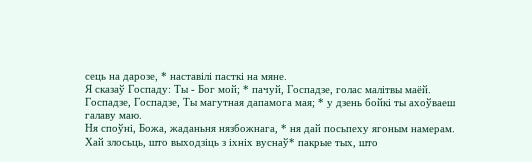сець на дарозе, * наставілі пасткі на мяне.
Я сказаў Госпаду: Ты - Бог мой; * пачуй, Госпадзе, голас малітвы маёй.
Госпадзе, Госпадзе, Ты магутная дапамога мая; * у дзень бойкі ты ахоўваеш галаву маю.
Ня споўні, Божа, жаданьня нязбожнага, * ня дай посьпеху ягоным намерам.
Хай злосьць, што выходзіць з іхніх вуснаў* пакрые тых, што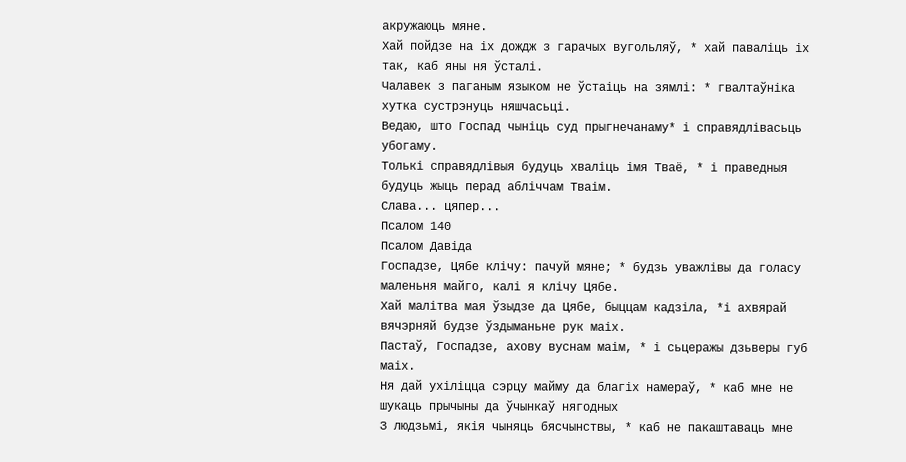акружаюць мяне.
Хай пойдзе на іх дождж з гарачых вугольляў, * хай паваліць іх так, каб яны ня ўсталі.
Чалавек з паганым языком не ўстаіць на зямлі: * гвалтаўніка хутка сустрэнуць няшчасьці.
Ведаю, што Госпад чыніць суд прыгнечанаму* і справядлівасьць убогаму.
Толькі справядлівыя будуць хваліць імя Тваё, * і праведныя будуць жыць перад абліччам Тваім.
Слава... цяпер...
Псалом 140
Псалом Давіда
Госпадзе, Цябе клічу: пачуй мяне; * будзь уважлівы да голасу маленьня майго, калі я клічу Цябе.
Хай малітва мая ўзыдзе да Цябе, быццам кадзіла, *і ахвярай вячэрняй будзе ўздыманьне рук маіх.
Пастаў, Госпадзе, ахову вуснам маім, * і сьцеражы дзьверы губ маіх.
Ня дай ухіліцца сэрцу майму да благіх намераў, * каб мне не шукаць прычыны да ўчынкаў нягодных
З людзьмі, якія чыняць бясчынствы, * каб не пакаштаваць мне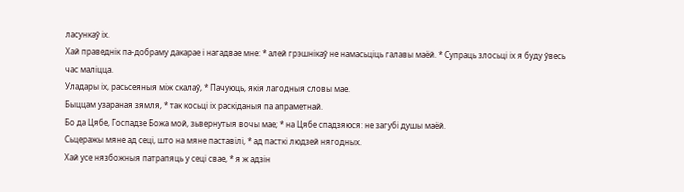ласункаў іх.
Хай праведнік па-добраму дакарае і нагадвае мне: * алей грэшнікаў не намасьціць галавы маёй. * Супраць злосьці іх я буду ўвесь час маліцца.
Уладары іх, расьсеяныя між скалаў, * Пачуюць, якія лагодныя словы мае.
Быццам узараная зямля, * так косьці іх раскіданыя па апраметнай.
Бо да Цябе, Госпадзе Божа мой, зьвернутыя вочы мае; * на Цябе спадзяюся: не загубі душы маёй.
Сьцеражы мяне ад сеці, што на мяне паставілі, * ад пасткі людзей нягодных.
Хай усе нязбожныя патрапяць у сеці свае, * я ж адзін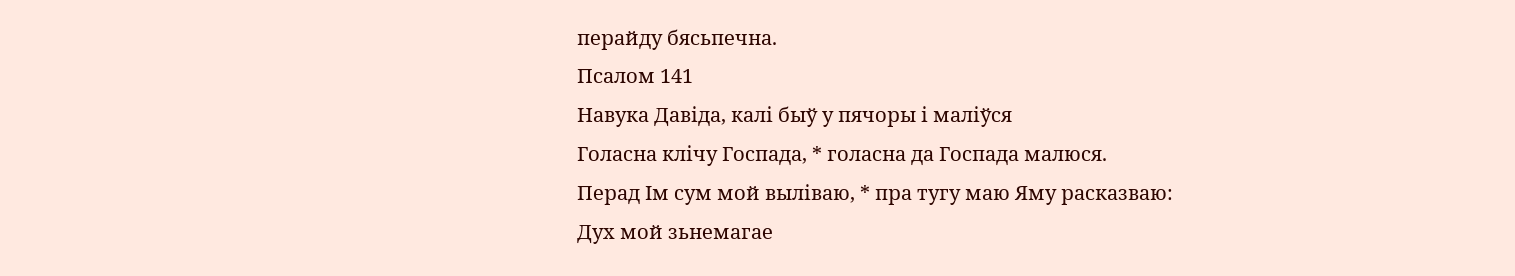перайду бясьпечна.
Псалом 141
Навука Давіда, калі быў у пячоры і маліўся
Голасна клічу Госпада, * голасна да Госпада малюся.
Перад Ім сум мой выліваю, * пра тугу маю Яму расказваю:
Дух мой зьнемагае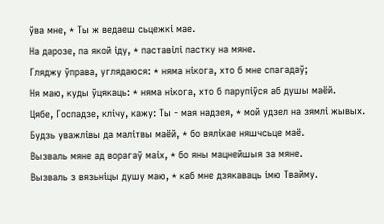ўва мне, * Ты ж ведаеш сьцежкі мае.
На дарозе, па якой іду, * паставілі пастку на мяне.
Гляджу ўправа, углядаюся: * няма нікога, хто б мне спагадаў;
Ня маю, куды ўцякаць: * няма нікога, хто б парупіўся аб душы маёй.
Цябе, Госпадзе, клічу, кажу: Ты - мая надзея, * мой удзел на зямлі жывых.
Будзь уважлівы да малітвы маёй, * бо вялікае няшчсьце маё.
Вызваль мяне ад ворагаў маіх, * бо яны мацнейшыя за мяне.
Вызваль з вязьніцы душу маю, * каб мне дзякаваць імю Твайму.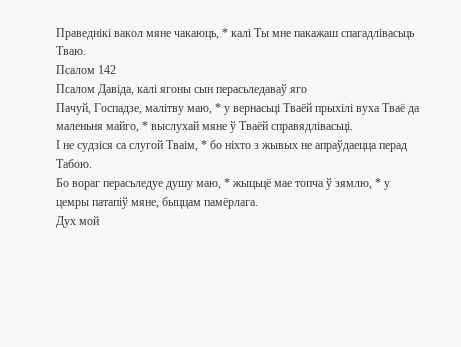Праведнікі вакол мяне чакаюць, * калі Ты мне пакажаш спагадлівасьць Тваю.
Псалом 142
Псалом Давіда, калі ягоны сын перасьледаваў яго
Пачуй, Госпадзе, малітву маю, * у вернасьці Тваёй прыхілі вуха Тваё да маленьня майго, * выслухай мяне ў Тваёй справядлівасьці.
І не судзіся са слугой Тваім, * бо ніхто з жывых не апраўдаецца перад Табою.
Бо вораг перасьледуе душу маю, * жыцьцё мае топча ў зямлю, * у цемры патапіў мяне, быццам памёрлага.
Дух мой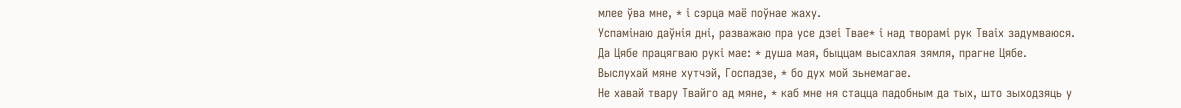млее ўва мне, * і сэрца маё поўнае жаху.
Успамінаю даўнія дні, разважаю пра усе дзеі Твае* і над творамі рук Тваіх задумваюся.
Да Цябе працягваю рукі мае: * душа мая, быццам высахлая зямля, прагне Цябе.
Выслухай мяне хутчэй, Госпадзе, * бо дух мой зьнемагае.
Не хавай твару Твайго ад мяне, * каб мне ня стацца падобным да тых, што зыходзяць у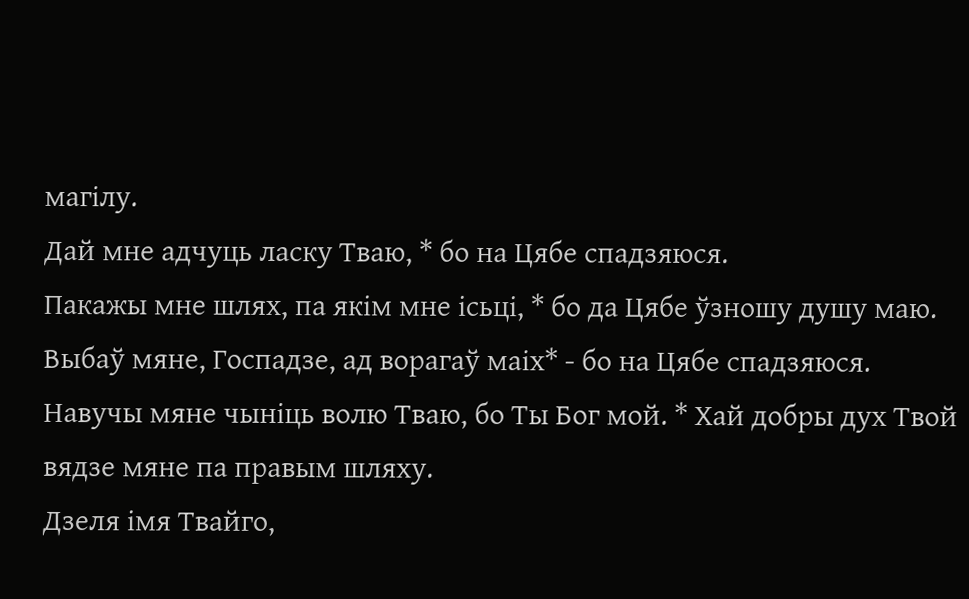магілу.
Дай мне адчуць ласку Тваю, * бо на Цябе спадзяюся.
Пакажы мне шлях, па якім мне ісьці, * бо да Цябе ўзношу душу маю.
Выбаў мяне, Госпадзе, ад ворагаў маіх* - бо на Цябе спадзяюся.
Навучы мяне чыніць волю Тваю, бо Ты Бог мой. * Хай добры дух Твой вядзе мяне па правым шляху.
Дзеля імя Твайго,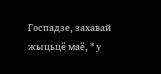Госпадзе, захавай жыцьцё маё, * у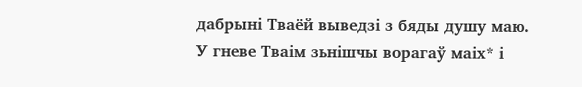дабрыні Тваёй выведзі з бяды душу маю.
У гневе Тваім зьнішчы ворагаў маіх* і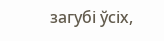загубі ўсіх,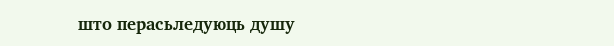што перасьледуюць душу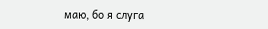маю, бо я слуга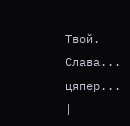Твой.
Слава... цяпер...
|